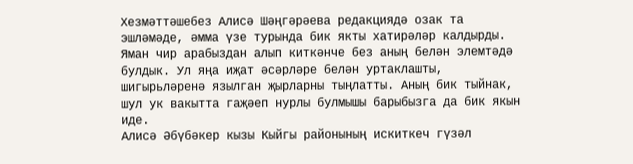Хезмәттәшебез Алисә Шәңгәрәева редакциядә озак та эшләмәде, әмма үзе турында бик якты хатирәләр калдырды. Яман чир арабыздан алып киткәнче без аның белән элемтәдә булдык. Ул яңа иҗат әсәрләре белән уртаклашты, шигырьләренә язылган җырларны тыңлатты. Аның бик тыйнак, шул ук вакытта гаҗәеп нурлы булмышы барыбызга да бик якын иде.
Алисә Әбүбәкер кызы Кыйгы районының искиткеч гүзәл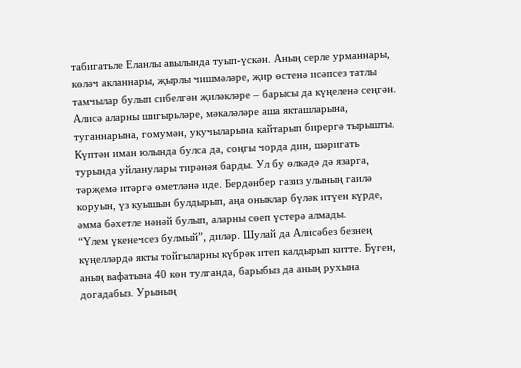табигатьле Еланлы авылында туып-үскән. Аның серле урманнары, көләч акланнары, җырлы чишмәләре, җир өстенә исәпсез татлы тамчылар булып сибелгән җиләкләре – барысы да күңеленә сеңгән. Алисә аларны шигырьләре, мәкаләләре аша якташларына, туганнарына, гомумән, укучыларына кайтарып бирергә тырышты.
Күптән иман юлында булса да, соңгы чорда дин, шәригать турында уйланулары тирәнәя барды. Ул бу өлкәдә дә язарга, тәрҗемә итәргә өметләнә иде. Бердәнбер газиз улының гаилә коруын, үз куышын булдырып, аңа оныклар бүләк итүен күрде, әмма бәхетле нәнәй булып, аларны сөеп үстерә алмады.
“Үлем үкенечсез булмый”, диләр. Шулай да Алисәбез безнең күңелләрдә якты тойгыларны күбрәк итеп калдырып китте. Бүген, аның вафатына 40 көн тулганда, барыбыз да аның рухына догадабыз. Урының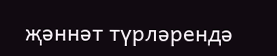җәннәт түрләрендә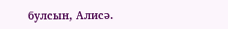булсын, Алисә.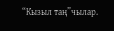“Кызыл таң”чылар.